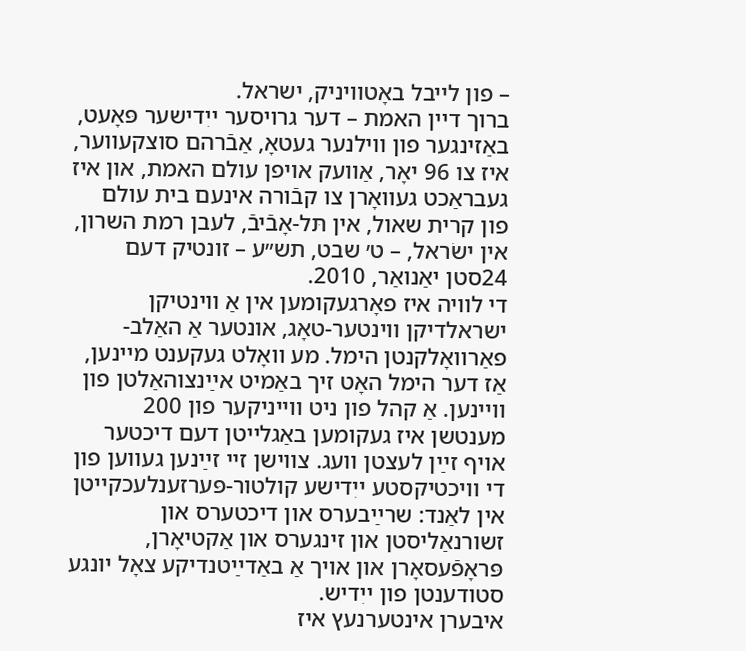– פון לייבל באָטוויניק, ישראל.
ברוך דיין האמת – דער גרויסער ייִדישער פּאָעט, באַזינגער פון ווילנער געטאָ, אַבֿרהם סוצקעווער, איז צו 96 יאָר, אַוועק אויפן עולם האמת, און איז געבראַכט געװאָרן צו קבֿורה אינעם בית עולם פון קרית שאול, אין תּל-אָבֿיבֿ, לעבן רמת השרון, אין ישׂראל, – ט׳ שבט, תש״ע – זונטיק דעם 24סטן יאַנואַר, 2010.
די לוויה איז פאָרגעקומען אין אַ ווינטיקן ישראלדיקן ווינטער-טאָג, אונטער אַ האַלב-פאַרוואָלקנטן הימל. מע וואָלט געקענט מיינען, אַז דער הימל האָט זיך באַמיט אײַנצוהאַלטן פון וויינען. אַ קהל פון ניט ווייניקער פון 200 מענטשן איז געקומען באַגלייטן דעם דיכטער אויף זײַן לעצטן וועג. צווישן זיי זײַנען געווען פון די וויכטיקסטע ייִדישע קולטור-פּערזענלעכקייטן אין לאַנד: שרײַבערס און דיכטערס און זשורנאַליסטן און זינגערס און אַקטיאָרן, פּראָפֿעסאָרן און אויך אַ באַדײַטנדיקע צאָל יונגע סטודענטן פון ייִדיש.
איבערן אינטערנעץ איז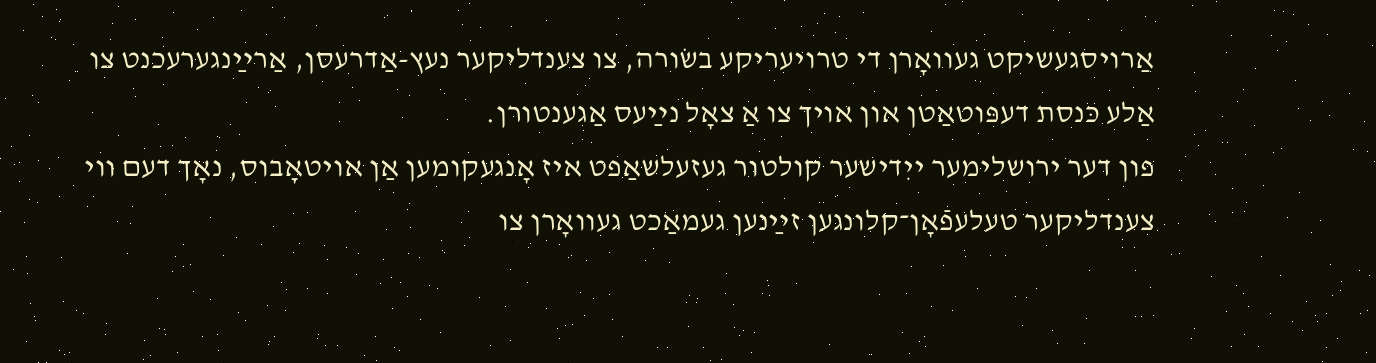אַרויסגעשיקט געוואָרן די טרויעריקע בשׂורה, צו צענדליקער נעץ-אַדרעסן, אַרײַנגערעכנט צו אַלע כּנסת דעפּוטאַטן און אויך צו אַ צאָל נײַעס אַגענטורן.
פון דער ירושלימער ייִדישער קולטור געזעלשאַפט איז אָנגעקומען אַן אויטאָבוס, נאָך דעם ווי צענדליקער טעלעפֿאָן־קלונגען זײַנען געמאַכט געוואָרן צו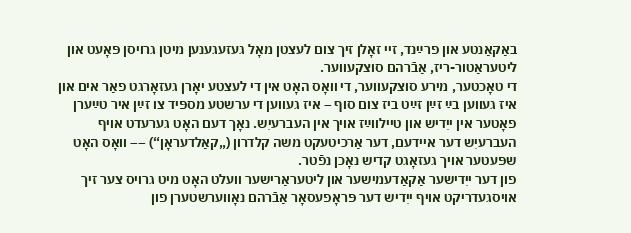באַקאַנטע און פרײַנד, זיי זאָלן זיך צום לעצטן מאָל געזעגענען מיטן גרויסן פּאָעט און ליטעראַטור-ריז, אַבֿרהם סוצקעווער.
די טאָכטער, מירע סוצקעווער, די וואָס האָט אין די לעצטע יאָרן געזאָרגט פאַר אים און איז געווען בײַ זײַן זײַט ביז צום סוף – איז געווען די ערשטע מספּיד צו זײַן איר טײַערן פאָטער אין ייִדיש און טיילווײַז אויך אין העברעיִש. נאָך דעם האָט גערעדט אויף העברעיִש דער איידעם, דער אַרכיטעקט משה קלדרון („קאַלדעראָן“) –– וואָס האָט שפּעטער אויך געזאָגט קדיש נאָכן נפֿטר.
פון דער ייִדישער אַקאַדעמישער און ליטעראַרישער וועלט האָט מיט גרויס צער זיך אויסגעדריקט אויף ייִדיש דער פּראָפעסאָר אַבֿרהם נאָווערשטערן פון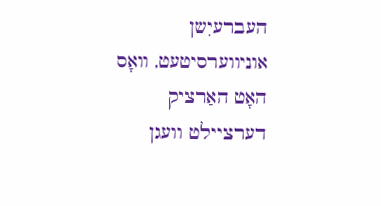העברעיִשן אוניווערסיטעט, וואָס האָט האַרציק דערציילט וועגן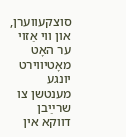סוצקעווערן, און ווי אַזוי ער האָט מאָטיווירט יונגע מענטשן צו שרײַבן דווקא אין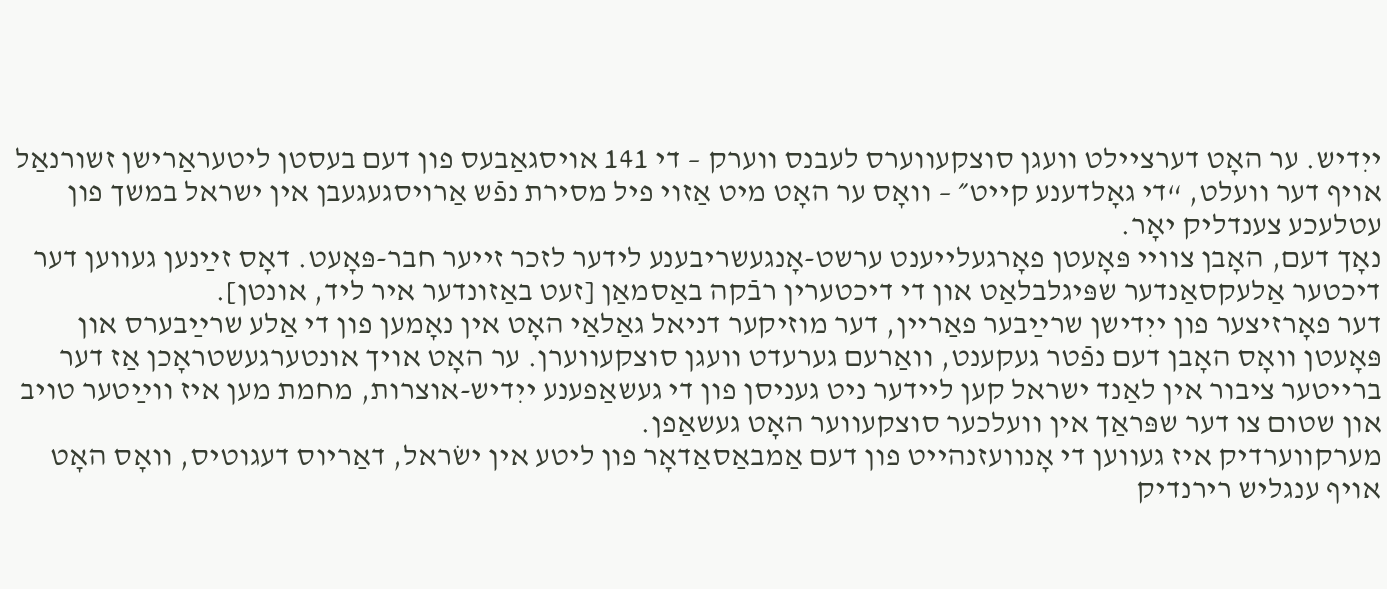ייִדיש. ער האָט דערציילט וועגן סוצקעווערס לעבנס ווערק – די 141 אויסגאַבעס פון דעם בעסטן ליטעראַרישן זשורנאַל אויף דער וועלט, “די גאָלדענע קייט״ – וואָס ער האָט מיט אַזוי פיל מסירת נפֿש אַרויסגעגעבן אין ישראל במשך פון עטלעכע צענדליק יאָר.
נאָך דעם, האָבן צוויי פּאָעטן פאָרגעלייענט ערשט-אָנגעשריבענע לידער לזכר זייער חבר-פּאָעט. דאָס זײַנען געווען דער דיכטער אַלעקסאַנדער שפּיגלבלאַט און די דיכטערין רבֿקה באַסמאַן [זעט באַזונדער איר ליד, אונטן].
דער פאָרזיצער פון ייִדישן שרײַבער פאַריין, דער מוזיקער דניאל גאַלאַי האָט אין נאָמען פון די אַלע שרײַבערס און פּאָעטן וואָס האָבן דעם נפֿטר געקענט, וואַרעם גערעדט וועגן סוצקעווערן. ער האָט אויך אונטערגעשטראָכן אַז דער ברייטער ציבור אין לאַנד ישראל קען ליידער ניט געניסן פון די געשאַפענע ייִדיש-אוצרות, מחמת מען איז ווײַטער טויב און שטום צו דער שפּראַך אין וועלכער סוצקעווער האָט געשאַפן.
מערקווערדיק איז געווען די אָנוועזנהייט פון דעם אַמבאַסאַדאָר פון ליטע אין ישׂראל, דאַריוס דעגוטיס, וואָס האָט אויף ענגליש רירנדיק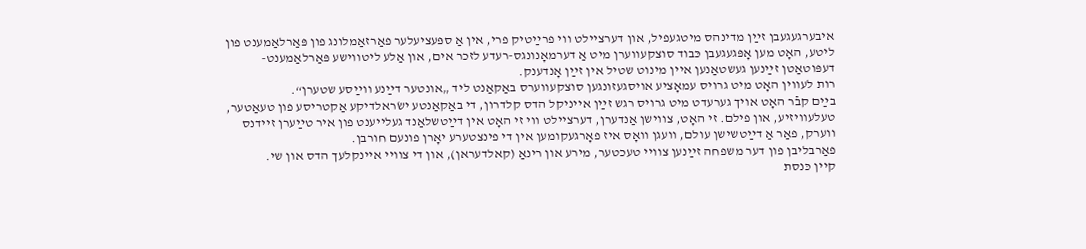איבערגעגעבן זײַן מדינהס מיטגעפיל, און דערציילט ווי פרײַטיק פרי, אין אַ ספּעציעלער פאַרזאַמלונג פון פּאַרלאַמענט פון ליטע, האָט מען אָפּגעגעבן כּבוד סוצקעווערן מיט אַ דערמאָנונגס-רעדע לזכר אים, און אַלע ליטווישע פּאַרלאַמענט-דעפּוטאַטן זײַנען געשטאַנען איין מינוט שטיל אין זײַן אָנדענק.
רות לעווין האָט מיט גרויס עמאָציע אויסגעזונגען סוצקעווערס באַקאַנט ליד „אונטער דײַנע ווײַסע שטערן“.
בײַם קבֿר האָט אויך גערעדט מיט גרויס רגש זײַן אייניקל הדס קלדרון, די באַקאַנטע ישׂראלדיקע אַקטריסע פון טעאַטער, טעלעוויזיע, און פילם. זי האָט, צווישן אַנדערן, דערציילט ווי זי האָט אין דײַטשלאַנד געלייענט פון איר טײַערן זיידנס ווערק, פאַר אַ דײַטשישן עולם, וועגן וואָס איז פאָרגעקומען אין די פינצטערע יאָרן פונעם חורבן.
פאַרבליבן פון דער משפחה זײַנען צוויי טעכטער, מירע און רינאַ (קאלדעראן), און די צוויי איינקלעך הדס און שי.
קיין כּנסת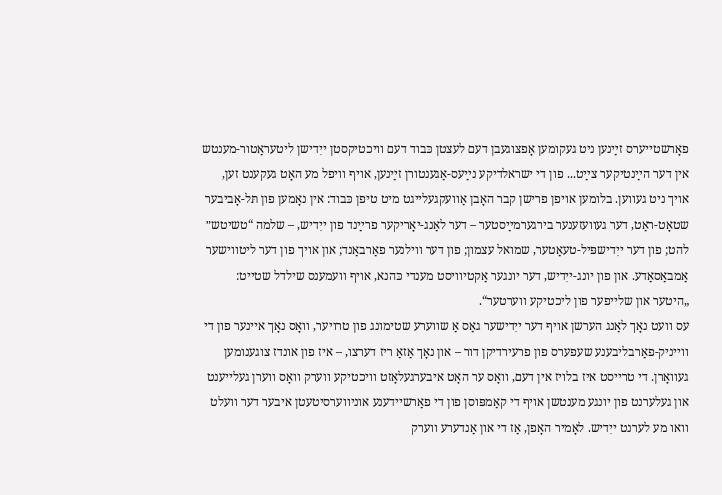פאָרשטייערס זײַנען ניט געקומען אָפצוגעבן דעם לעצטן כּבוד דעם וויכטיקסטן ייִדישן ליטעראַטור-מענטש אין דער הײַנטיקער צײַט... פון די ישראלדיקע נײַעס-אַגענטורן זײַנען, אויף וויפל מע האָט געקענט זען, אויך ניט געווען. בלומען אויפן פרישן קבר האָבן אַוועקגעלייגט מיט טיפן כּבוד: אין נאָמען פון תּל-אָביבער שטאָט-ראַט, דער געוועזענער בירגערמײַסטער – דער לאַנג-יאָריקער פרײַנד פון ייִדיש, – שלמה “טשיטש״ להט; פון דער ייִדישפּיל-טעאַטער, שמואל עצמון; פון דער ווילנער פאַרבאַנד; און אויך פון דער ליטווישער אַמבאַסאַדע. און פון יונג-ייִדיש, דער יונגער אַקטיוויסט מענדי כּהנא, אויף וועמענס שילדל שטייט: „היטער און שלייפער פון ליכטיקע ווערטער“.
עס וועט נאָך לאַנג הערשן אויף דער ייִדישער גאַס אַ שווערע שטימונג פון טרויער, וואָס נאָך איינער פון די ווייניק-פאַרבליבענע שעפערס פון פרעירדיקן דור – און נאָך אַזאַ ריז דערצו, – איז פון אונדז צוגענומען געוואָרן. די טרייסט איז בלויז אין דעם, וואָס ער האָט איבערגעלאָזט וויכטיקע ווערק וואָס ווערן געלייענט און געלערנט פון יונגע מענטשן אויף די קאַמפּוסן פון די פאַרשיידענע אוניווערסיטעטן איבער דער וועלט וואו מע לערנט ייִדיש. לאָמיר האָפן, אַז די און אַנדערע ווערק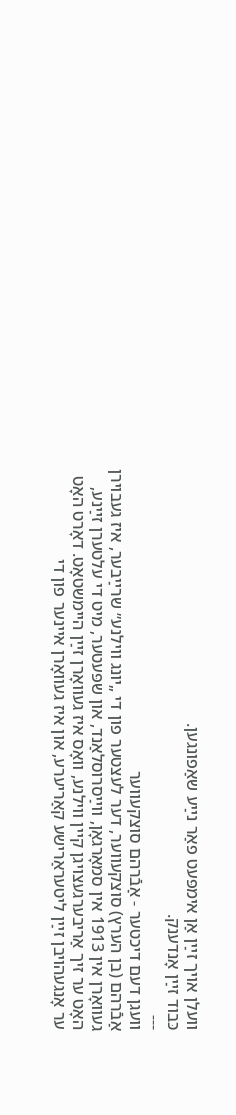וועלן אויך זײַן אַן אימפּעט פאַר נײַע שאַפונגען.
כּבוד זײַן אָנדענק.
---
וועגן דעם דיכטער - אַבֿרהם סוצקעווער
אַבֿרהם (בן הערץ) סוצקעווער, דער לעצטער פון די „יונג ווילנע״ שרײַבער, איז געבוירן געוואָרן אין 1913 אין סמאָרגאָן, ווײַסרוסלאַנד, און שפּעטער, מיט די עלטערן זײַנע, האָט ער זיך אַריבערגעצויגן קיין ווילנע, וואָס איז געוואָרן זײַן היימשטאָט. דאָרט האָט ער אָנגעהויבן זײַן ליטעראַרישע קאַריערע, און איז געוואָרן איינער פון די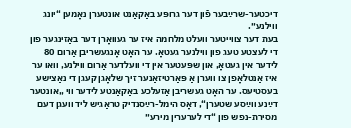דיכטער-שרײַבער פֿון דער גרופּע באַקאַנט אונטערן נאָמען “יונג ווילנע״.
בעת דער צווייטער וועלט מלחמה איז ער געוואָרן דער באַזינגער פון די לעצטע טעג פון ווילנער געטאָ. ער האָט אָנגעשריבן אַרום 80 לידער אין געטאָ, און שפּעטער אין די וועלדער אַרום ווילנע, וואו ער איז אַנטלאָפן צו ווערן אַ פּאַרטיזאַנער זיך שלאָגן קעגן די נאַצישע בעסטיעס. ער האָט געשריבן אַזעלכע באַקאַנטע לידער ווי „אונטער דײַנע ווײַסע שטערן“, דאָס הימל-רײַסנדיק טראַגיש ליד וועגן דעם מסירת-נפש פון “די לערערין מירע״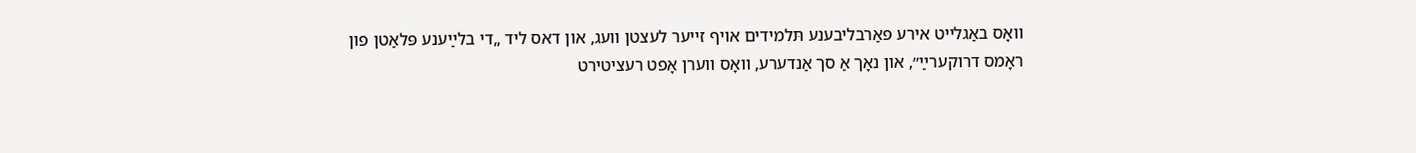וואָס באַגלייט אירע פאַרבליבענע תּלמידים אויף זייער לעצטן וועג, און דאס ליד „די בלײַענע פּלאַטן פון ראָמס דרוקערײַ״, און נאָך אַ סך אַנדערע, וואָס ווערן אָפט רעציטירט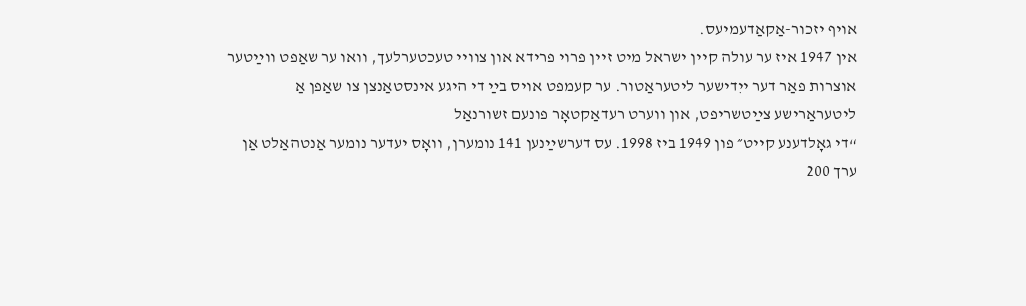אויף יזכור-אַקאַדעמיעס.
אין 1947 איז ער עולה קיין ישראל מיט זיין פרוי פרידא און צוויי טעכטערלעך, וואו ער שאַפט ווײַטער אוצרות פאַר דער ייִדישער ליטעראַטור. ער קעמפט אויס בײַ די היגע אינסטאַנצן צו שאַפן אַ ליטעראַרישע צײַטשריפט, און ווערט רעדאַקטאָר פונעם זשורנאַל
“די גאָלדענע קייט״ פון 1949 ביז 1998. עס דערשײַנען 141 נומערן, וואָס יעדער נומער אַנטהאַלט אַן ערך 200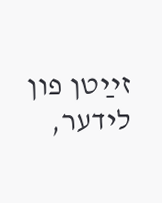זײַטן פון לידער,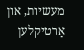מעשיות, און אַרטיקלען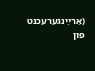(אַרײַנגערעכנט פון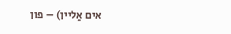אים אַליין) – פון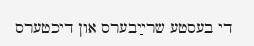די בעסטע שרײַבערס און דיכטערס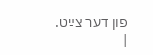פון דער צײַט.
|